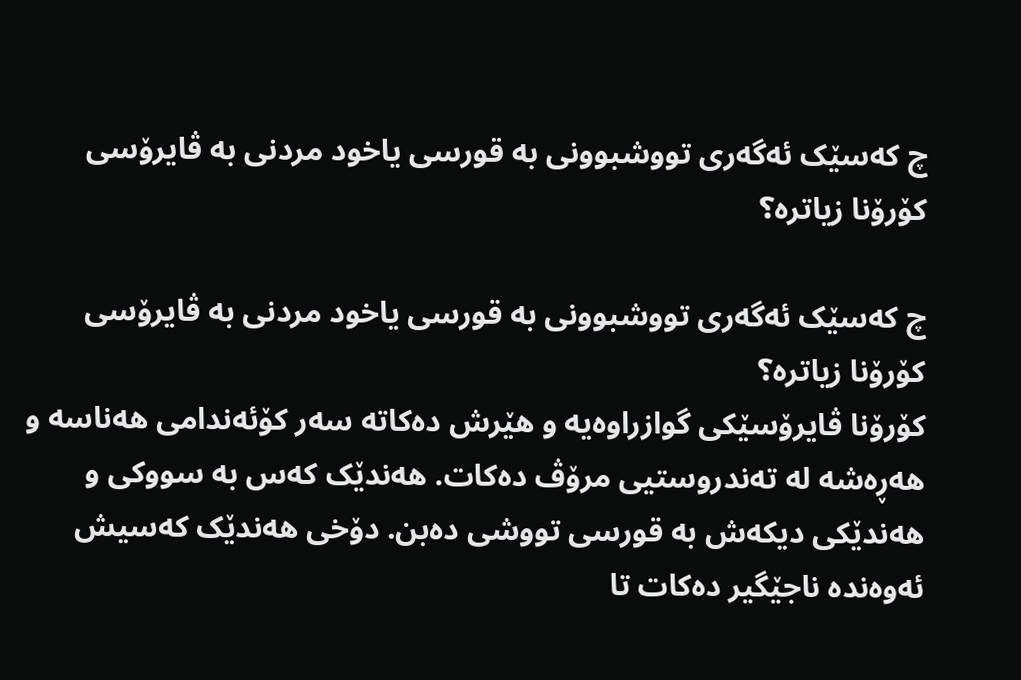چ کەسێک ئەگەری تووشبوونی بە قورسی یاخود مردنی بە ڤایرۆسی کۆرۆنا زیاترە؟

چ کەسێک ئەگەری تووشبوونی بە قورسی یاخود مردنی بە ڤایرۆسی کۆرۆنا زیاترە؟
کۆرۆنا ڤایرۆسێکی گوازراوەیە و هێرش دەکاتە سەر کۆئەندامی هەناسە و هەڕەشە لە تەندروستیی مرۆڤ دەکات. هەندێک کەس بە سووکی و هەندێکی دیکەش بە قورسی تووشی دەبن. دۆخی هەندێک کەسیش ئەوەندە ناجێگیر دەکات تا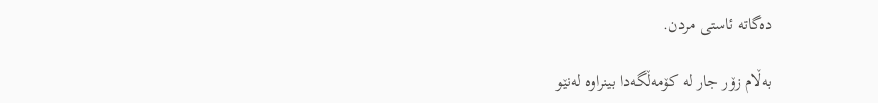دەگاتە ئاستی مردن.

بەڵام زۆر جار لە کۆمەڵگەدا بینراوە لەنێو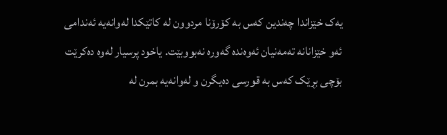یەک خێزاندا چەندین کەس بە کۆرۆنا مردوون لە کاتێکدا لەوانەیە ئەندامی ئەو خێزانانە تەمەنیان ئەوەندە گەورە نەبووبێت. یاخود پرسیار لەوە دەکرێت بۆچی بڕێک کەس بە قورسی دەیگرن و لەوانەیە بمرن لە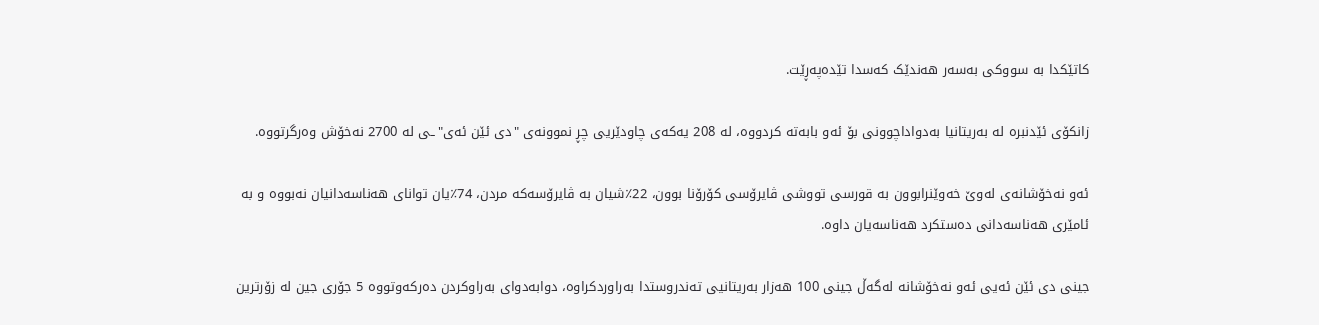کاتێکدا بە سووکی بەسەر هەندێک کەسدا تێدەپەڕێت.

زانکۆی ئێدنبرە لە بەریتانیا بەدواداچوونی بۆ ئەو بابەتە کردووە، لە 208 یەکەی چاودێریی چڕ نموونەی "دی ئێن ئەی"ـی لە 2700 نەخۆش وەرگرتووە.

ئەو نەخۆشانەی لەوێ خەوێنرابوون بە قورسی تووشی ڤایرۆسی کۆرۆنا بوون، 22٪شیان بە ڤایرۆسەکە مردن، 74٪یان توانای هەناسەدانیان نەبووە و بە ئامێری هەناسەدانی دەستکرد هەناسەیان داوە.

جینی دی ئێن ئەیی ئەو نەخۆشانە لەگەڵ جینی 100 هەزار بەریتانیی تەندروستدا بەراوردکراوە، دوابەدوای بەراوکردن دەرکەوتووە 5 جۆری جین لە زۆرترین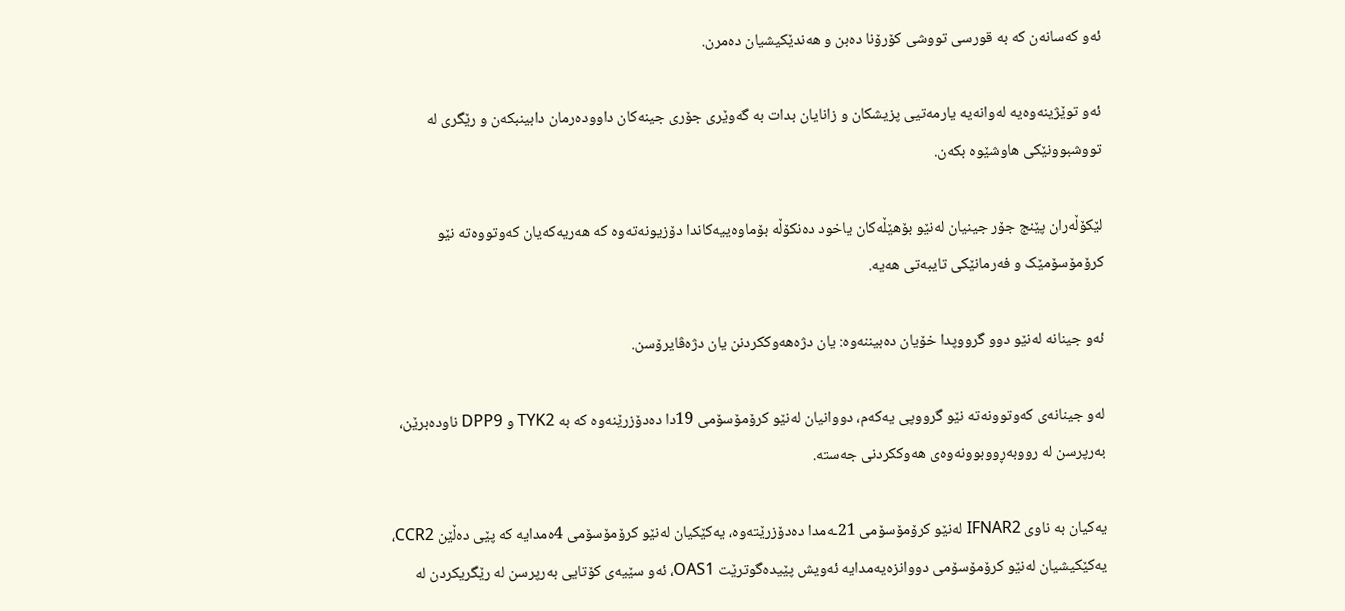ئەو کەسانەن کە بە قورسی تووشی کۆرۆنا دەبن و هەندێکیشیان دەمرن.

ئەو توێژینەوەیە لەوانەیە یارمەتیی پزیشکان و زانایان بدات بە گەوێری جۆری جینەکان داوودەرمان دابینبکەن و رێگری لە تووشبوونێکی هاوشێوە بکەن.

لێکۆڵەران پێنج جۆر جینیان لەنێو بۆهێڵەکان یاخود دەنکۆڵە بۆماوەییەکاندا دۆزیونەتەوە کە هەریەکەیان کەوتووەتە نێو کرۆمۆسۆمێک و فەرمانێکی تایبەتی هەیە.

ئەو جینانە لەنێو دوو گرووپدا خۆیان دەبیننەوە: یان دژەهەوککردنن یان دژەڤایرۆسن.

لەو جینانەی کەوتوونەتە نێو گرووپی یەکەم، دووانیان لەنێو کرۆمۆسۆمی 19دا دەدۆزرێنەوە کە بە TYK2 و DPP9 ناودەبرێن، بەرپرسن لە رووبەڕووبوونەوەی هەوککردنی جەستە.

یەکیان بە ناوی IFNAR2 لەنێو کرۆمۆسۆمی 21ـەمدا دەدۆزرێتەوە، یەکێکیان لەنێو کرۆمۆسۆمی 4ەمدایە کە پێی دەڵێن CCR2، یەکێکیشیان لەنێو کرۆمۆسۆمی دووانزەیەمدایە ئەویش پێیدەگوترێت OAS1، ئەو سێیەی کۆتایی بەرپرسن لە رێگریکردن لە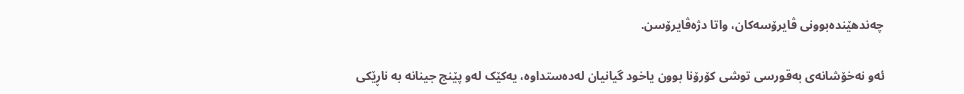چەندهێندەبوونی ڤایرۆسەکان، واتا دژەڤایرۆسن.

ئەو نەخۆشانەی بەقورسی توشی کۆرۆنا بوون یاخود گیانیان لەدەستداوە، یەکێک لەو پێنج جینانە بە ناڕێکی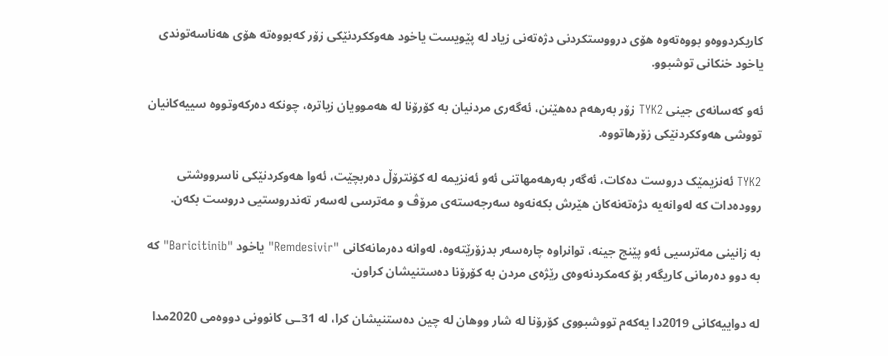کاریکردووەو بووەتەوە هۆی درووستکردنی دژەتەنی زیاد لە پێویست یاخود هەوککردنێکی زۆر کەبووەتە هۆی هەناسەتوندی یاخود خنکانی توشبوو.

ئەو کەسانەی جینی TYK2 زۆر بەرهەم دەهێنن، ئەگەری مردنیان بە کۆرۆنا لە هەموویان زیاترە، چونکە دەرکەوتووە سییەکانیان تووشی هەوککردنێکی زۆرهاتووە.

TYK2 ئەنزیمێک دروست دەکات، ئەگەر بەرهەمهاتنی ئەو ئەنزیمە لە کۆنترۆڵ دەربچێت، ئەوا هەوکردنێکی ناسرووشتی روودەدات کە لەوانەیە دژەتەنەکان هێرش بکەنەوە سەرجەستەی مرۆڤ و مەترسی لەسەر تەندروستیی دروست بکەن.

بە زانینی مەترسیی ئەو پێنج جینە، توانراوە چارەسەر بدزۆرێتەوە، لەوانە دەرمانەکانی "Remdesivir" یاخود "Baricitinib" کە بە دوو دەرمانی کاریگەر بۆ کەمکردنەوەی رێژەی مردن بە کۆرۆنا دەستنیشان کراون.

لە دواییەکانی 2019دا یەکەم تووشبووی کۆرۆنا لە شار ووهان لە چین دەستنیشان کرا، لە 31ـی کانوونی دووەمی 2020مدا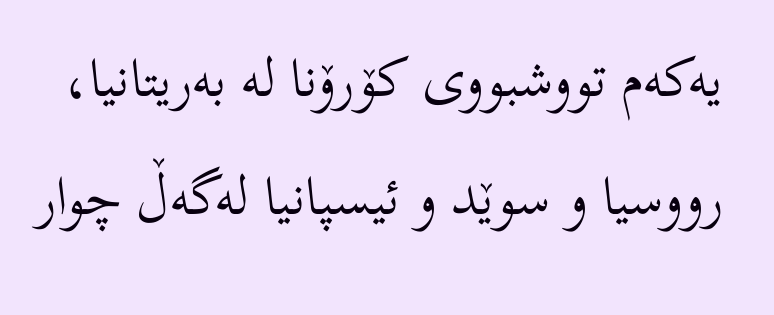یەکەم تووشبووی کۆرۆنا لە بەریتانیا، رووسیا و سوێد و ئیسپانیا لەگەڵ چوار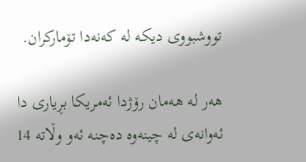تووشبووی دیکە لە کەنەدا تۆمارکران.

هەر لە هەمان رۆژدا ئەمریکا بڕیاری دا ئەوانەی لە چینەوە دەچنە ئەو وڵاتە 14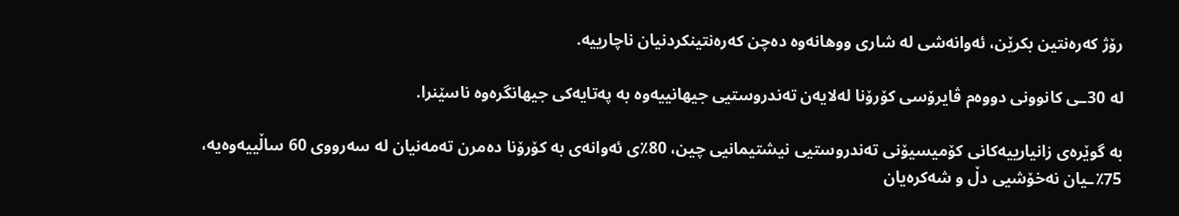رۆژ کەرەنتین بکرێن، ئەوانەشی لە شاری ووهانەوە دەچن کەرەنتینکردنیان ناچارییە.

لە 30ـی کانوونی دووەم ڤایرۆسی کۆرۆنا لەلایەن تەندروستیی جیهانییەوە بە پەتایەکی جیهانگرەوە ناسێنرا.

بە گوێرەی زانیارییەکانی کۆمیسیۆنی تەندروستیی نیشتیمانیی چین، 80٪ی ئەوانەی بە کۆرۆنا دەمرن تەمەنیان لە سەرووی 60 ساڵییەوەیە، 75٪ـیان نەخۆشیی دڵ و شەکرەیان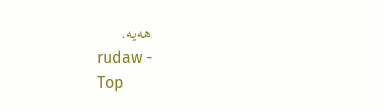هەیە.
rudaw -
Top